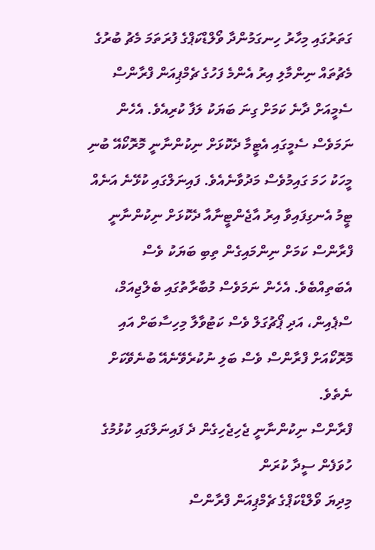ގަތަރުގައި މިހާރު ހިނގަމުންދާ ވޯލްޑްކަޕްގެ ފުރަތަމަ މެޗު ބުރުގެ މެޗުތައް ނިންމާލި އިރު އެންމެ ފަހުގެ ޗެމްޕިއަން ފްރާންސް ސެމީއަށް ދާނެ ކަމަށް ގިނަ ބަޔަކު ލަފާ ކުރިއެވެ. އެހެން ނަމަވެސް ސެމީގައި އެޓީމާ ދެކޮޅަށް ނިކުންނާނީ މޮރޮކޯއޭ ބުނި މީހަކު ހަމަ ގައިމުވެސް މަދުވާނެއެވެ. ފައިނަލްގައި ކުޅޭނެ އަނެއް ޓީމު އެނގިފައިވާ އިރު އާޖެންޓީނާއާ ދެކޮޅަށް ނިކުންނާނީ ފްރާންސް ކަމަށް ނިންމައިގެން ތިބި ބަޔަކު ވެސް އެބަތިއްބެވެ. އެހެން ނަމަވެސް މުބާރާތުގައި ބެލްޖިއަމް، ސްޕެއިން، އަދި ޕޯޗުގަލް ވެސް ކަޓުވާލާ މިހިސާބަށް އައި މޮރޮކޯއަށް ފްރާންސް ވެސް ބަލި ނުކުރެވޭނެއޭ ބުނެވޭކަށް ނެތެވެ.
ފްރާންސް ނިކުންނާނީ ޖެހިޖެހިގެން ދެ ފައިނަލްގައި ކުޅުމުގެ ހުވަފެން ސީދާ ކުރަން
މިދިޔަ ވޯލްޑްކަޕްގެ ޗެމްޕިއަން ފްރާންސް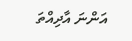އަންނަ އާދިއްތަ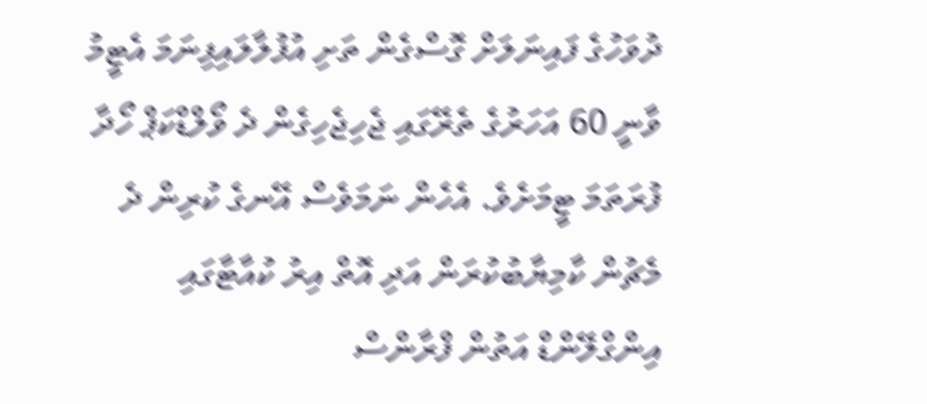ދުވަހުގެ ފައިނަލަށް ގޮސްގެން ތަށި އުފުލާލައިފިނަމަ އެޓީމު ވާނީ 60 އަހަރުގެ ތެރޭގައި ޖެހިޖެހިގެން ދެ ވޯލްޑްކަޕް ހޯދާ ފުރަތަމަ ޓީމަށެވެ. އެހެން ނަމަވެސް އޭނގެ ކުރިން ދެ މެޗުން ކާމިޔާބުކުރަން އަދި އޮތް އިރު ކުއާޓާގައި އިންގްލޭންޑް އަތުން ފްރާންސް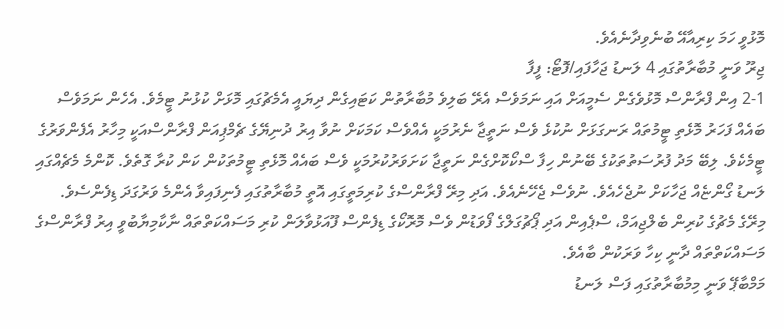މޮޅުވީ ހަމަ ކިރިއާއޭ ބުނެވިދާނެއެވެ.
ޖިރޫ ވަނީ މުބާރާތުގައި 4 ލަނޑު ޖަހާފައި/ފޮޓޯ: ފީފާ
2-1 އިން ފްރާންސް މޮޅުވެގެން ސެމީއަށް އައި ނަމަވެސް އެރޭ ބަލިވެ މުބާރާތުން ކަޓައިގެން ދިޔައީ އެމެޗުގައި މޮޅަށް ކުޅުނު ޓީމެވެ. އެހެން ނަމަވެސް ބައެއް ފަހަރު މޮޅެތި ޓީމުތައް ރަނގަޅަށް ނުކުޅެ ވެސް ނަތީޖާ ނެރުމަކީ އެއްވެސް ކަމަކަށް ނުވާ އިރު ދުނިޔޭގެ ޗެމްޕިއަން ފްރާންސްއަކީ މިހާރު އެފެންވަރުގެ ޓީމެކެވެ. ލިބޭ މަދު ފުރުސަތުތަކުގެ ބޭނުން ހިފާ ސްކޯކޮށްގެން ނަތީޖާ ކަށަވަރުކުރުމަކީ ވެސް ބައެއް މޮޅެތި ޓީމުތަކުން ކަން ކުރާ ގޮތެވެ. ކޮންމެ މެޗެއްގައި ލަނޑު ގޯންޏެއް ޖަހާކަށް ނުޖެހެއެވެ. ނުވެސް ޖެހޭނެއެވެ. އަދި މިރޭ ފްރާންސްގެ ކުރިމަތީގައި އޮތީ މުބާރާތުގައި ފެނިފައިވާ އެންމެ ވަރުގަދަ ޑިފެންސެވެ. މިރޭގެ މެޗުގެ ކުރިން ބެލްޖިއަމް، ސްޕެއިން އަދި ޕޯޗުގަލްގެ ފޯވަޑުން ވެސް މޮރޮކޯގެ ޑިފެންސް ފޫއަޅުވާލަން ކުރި މަސައްކަތްތައް ނާކާމިޔާބުވީ އިރު ފްރާންސްގެ މަސައްކަތްތައް ދާނީ ކިހާ ވަރަކުން ބާއެވެ.
މަމްބާޕޭ ވަނީ މިމުބާރާތުގައި ފަސް ލަނޑު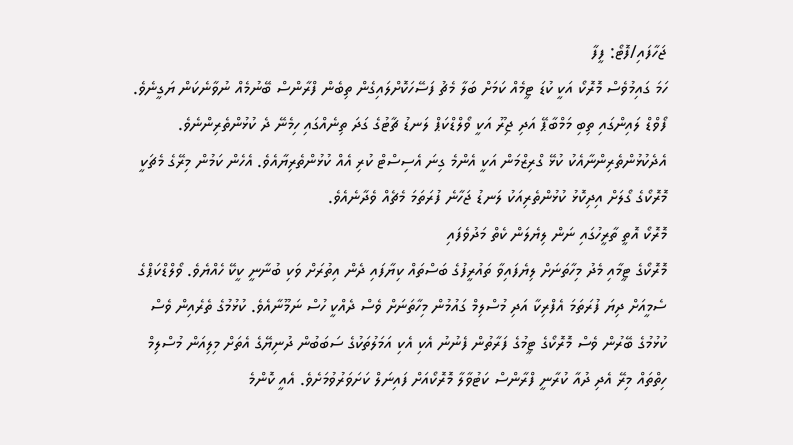ޖަހާފައި/ފޮޓޯ: ފީފާ
ހަމަ ގައިމުވެސް މޮރޮކޯ އަކީ ކުޑަ ޓީމެއް ކަމަށް ބަލާ މެޗު ފަސޭހަކޮށްލައިގެން ތިބެން ފްރާންސް ބޭނުމެއް ނުވާނެކަން ޔަގީނެވެ. ފޯވްޑް ލައިންގައި ތިބި މަމްބާޕޭ އަދި ޖިރޫ އަކީ ވޯލްޑްކަޕް ލަނޑު ޗާޓުގެ ގަދަ ތިނެއްގައި ހިމެނޭ ދެ ކުޅުންތެރިންނެވެ. އެދެކުޅުންތެރިންނާއެކު ކުޅޭ ގްރިޒްމަން އަކީ އެންމެ ގިނަ އެސިސްޓް ކުރި އެއް ކުޅުންތެރިޔާއެވެ. އެހެން ކަމުން މިރޭގެ މެޗަކީ މޮރޮކޯގެ ގޯލަށް އިދިކޮޅު ކުޅުންތެރިއަކު ލަނޑު ޖަހާނެ ފުރަތަމަ މެޗެއް ވެދާނެއެވެ.
މޮރޮކޯ އޮތީ ތާރީހުގައި ނަން ލިޔެލަން ކެތް މަދުވެފައި
މޮރޮކޯގެ ޓީމާއި މެދު މިހާތަނަށް ލިޔެފައިވާ ތައުރީފުގެ ބަސްތައް ކިޔާފައި ދެން އިތުރަށް ވަކި ބުނާނީ ކީކޭ ހެއްޔެވެ. ވޯލްޑްކަޕްގެ ސެމީއަށް ދިޔަ ފުރަތަމަ އެފްރިކާ އަދި މުސްލިމް ގައުމުން މިހާތަނަށް ވެސް ދެއްކީ ހުސް ނަމޫނާއެވެ. ކުޅުމުގެ ތެރެއިން ވެސް ކުޅުމުގެ ބޭރުން ވެސް މޮރޮކޯގެ ޓީމުގެ ފަރާތުން ފެނުނު އެކި އެކި އަމަލުތަކުގެ ސަބަބުން ދުނިޔޭގެ އެތަށް މިލިއަން މުސްލިމް ހިތްތައް މިރޭ އެދި ދުއާ ކުރާނީ ފްރާންސް ކަޓުވާލާ މޮރޮކޯއަށް ފައިނަލް ކަށަވަރުވުމަށެވެ. އެއީ ކޮންމެ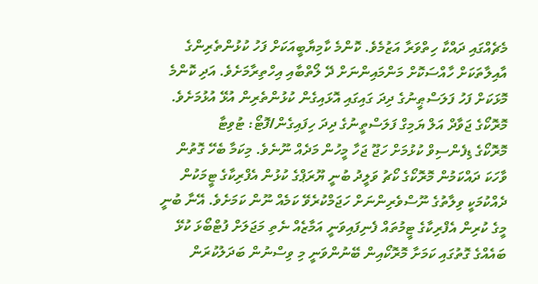މެޗެއްގައި ދައްކާ ހިތްވަރާ އަޒުމެވެ. ކޮންމެ ކާމިޔާބީއަކަށް ފަހު ކުޅުންތެރިންގެ އާއިލާތަކަށް ހާއްސަކޮށް މަންމައިންނަށް ދޭ ލޯތްބާއި އިހްތިރާމަށެވެ. އަދި ކޮންމެ މޮޅަކަށް ފަހު ފަލަސްޠީނުގެ ދިދަ ގައިގައި އޮޅައިގެން ކުޅުންތެރިން އުޅޭ އުޅުމަށެވެ.
މޮރޮކޯގެ ޖަވާދް އަލް ޔަމިގް ފަލަސްތީނުގެ ދިދަ ހިފައިގެން/ފޮޓޯ: ޓުވިޓާ
މޮރޮކޯގެ ޑިފެންސިވް ކުޅުމަށް ހަޖޫ ޖަހާ މީހުން މަދެއް ނޫނެވެ. މިކަމާ ބެހޭ ގޮތުން ވާހަކަ ދައްކަމުން މޮރޮކޯގެ ކޯޗު ވަލީދު ބުނީ ޔޫރަޕްގެ ކުޅުން އެފްރިކާގެ ޓީމަކުން ދެއްކުމަކީ ވިލާތުގެ ނޫސްވެރިންނަށް ހަޖަމްކުރެވޭ ކަމެއް ނޫން ކަމަށެވެ. އޭނާ ބުނީ މީގެ ކުރިން އެފްރިކާގެ ޓީމުތައް ފެނިފައިވަނީ އަމާޒެއް ނެތި މަޖަލަށް ފުޓްބޯޅަ ކުޅޭ ބައެއްގެ ގޮތުގައި ކަމަށާ މޮރޮކޯއިން ބޭނުންވަނީ މި ވިސްނުން ބަދަލުކުރަން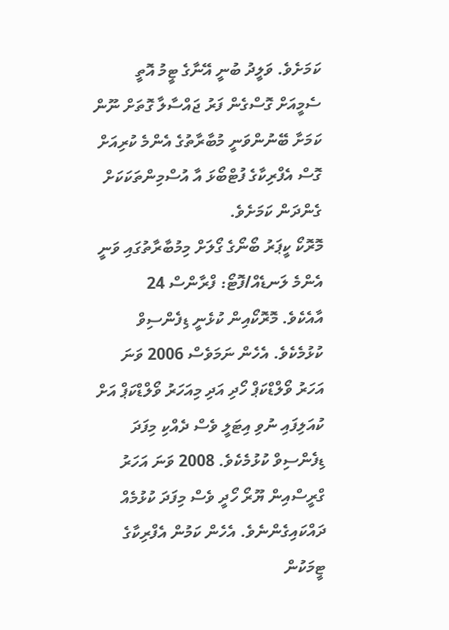ކަމަށެވެ. ވަލީދު ބުނީ އޭނާގެ ޓީމު އޮތީ ސެމީއަށް ގޮސްގެން ފަރު ޖައްސާލާ ގޮތަށް ނޫން ކަމަށާ ބޭނުންވަނީ މުބާރާތުގެ އެންމެ ކުރިއަށް ގޮސް އެފްރިކާގެ ފުޓްބޯޅަ އާ އުސްމިންތަކަކަށް ގެންދަން ކަމަށެވެ.
މޮރޮކޯ ކީޕަރު ބޯނޯގެ ގޯލަށް މިމުބާރާތުގައި ވަނީ އެންމެ ލަނޑެއް/ފޮޓޯ: ފްރާންސް 24
އާއެކެވެ. މޮރޮކޯއިން ކުޅެނީ ޑިފެންސިވް ކުޅުމެކެވެ. އެހެން ނަމަވެސް 2006 ވަނަ އަހަރު ވޯލްޑްކަޕް ހޯދި އަދި މިއަހަރު ވޯލްޑްކަޕް އަށް ކުއަލިފައި ނުވި އިޓަލީ ވެސް ދެއްކި މިފަދަ ޑިފެންސިވް ކުޅުމެކެވެ. 2008 ވަނަ އަހަރު ގްރީސްއިން ޔޫރޯ ހޯދީ ވެސް މިފަދަ ކުޅުމެއް ދައްކައިގެންނެވެ. އެހެން ކަމުން އެފްރިކާގެ ޓީމަކުން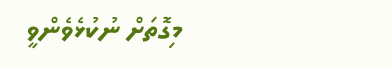މިގޮތަށް ނުކުޅެވެންވީ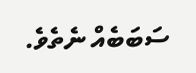ސަބަބެއް ނެތެވެ.